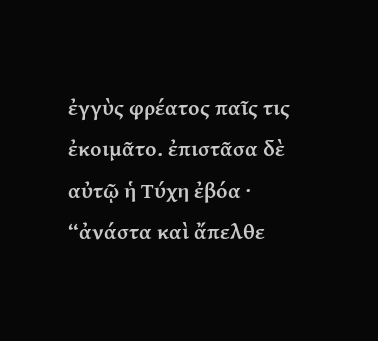ἐγγὺς φρέατος παῖς τις ἐκοιμᾶτο. ἐπιστᾶσα δὲ αὐτῷ ἡ Τύχη ἐβόα · “ἀνάστα καὶ ἄπελθε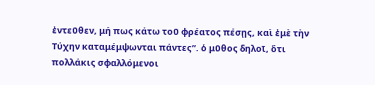ἐντεῦθεν, μή πως κάτω τοῦ φρέατος πέσῃς, καὶ ἐμὲ τὴν Τύχην καταμέμψωνται πάντες”. ὁ μῦθος δηλοῖ, ὅτι πολλάκις σφαλλόμενοι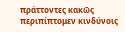πράττοντες κακῶς περιπίπτομεν κινδύνοις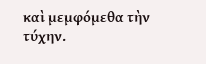καὶ μεμφόμεθα τὴν τύχην.